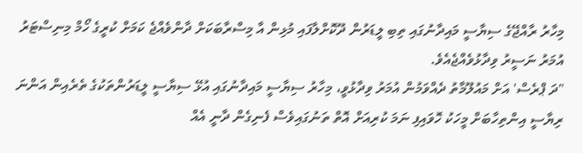މިހާރު ރާއްޖޭގެ ސިޔާސީ މައިދާނުގައި ތިބި ލީޑަރުން ދޫކޮށްލާފައި މުޅިން އާ މިސްރާބަކަށް ދާންވެއްޖެ ކަމަށް ކުރީގެ ހޯމް މިނިސްޓަރު އުމަރު ނަސީރު ވިދާޅުވެއްޖެއެވެ.
"ދަ ޕްރެސް' އަށް މައުލޫމާތު ދެއްވަމުން އުމަރު ވިދާޅުވީ، މިހާރު ސިޔާސީ މައިދާނުގައި އުޅޭ ސިޔާސީ ލީޑަރުންތަކުގެ ތެރެއިން އަންނަ ރިޔާސީ އިންތިހާބަށް މީހަކު ހޮވައިފި ނަމަ ކުރިއަށް އޮތް ތަނުގައިވެސް ފެނިގެން ދާނީ އެއް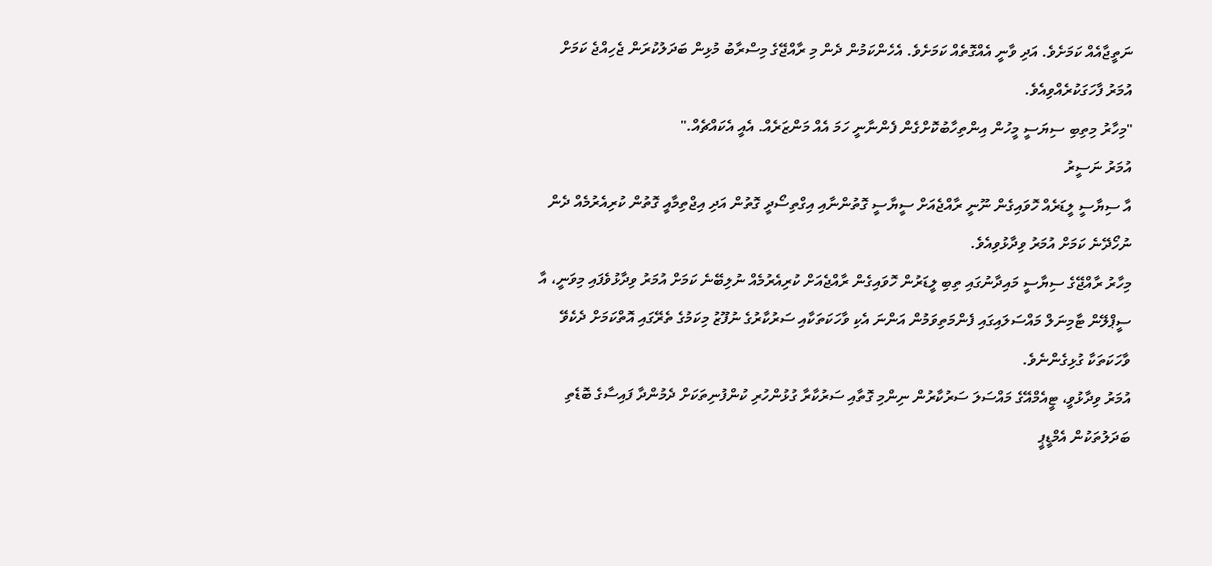ނަތީޖާއެއް ކަމަށެވެ. އަދި ވާނީ އެއްގޮތެއް ކަމަށެވެ. އެހެންކަމުން ދެން މި ރާއްޖޭގެ މިސްރާބު މުޅިން ބަދަލުކުރަން ޖެހިއްޖެ ކަމަށް އުމަރު ފާހަގަކުރެއްވިއެވެ.
"މިހާރު މިތިބި ސިޔަސީ މީހުން އިންތިހާބުކޮށްގެން ފެންނާނީ ހަމަ އެއް މަންޒަރެއް. އެއީ އެކައްޗެއް."
އުމަރު ނަސީރު
އާ ސިޔާސީ ލީޑަރެއް ހޮވައިގެން ނޫނީ ރާއްޖެއަށް ސީޔާސީ ގޮތުންނާއި އިގްތިސޯދީ ގޮތުން އަދި އިޖްތިމާއީ ގޮތުން ކުރިއެރުމެއް ދެން ނުހޯދޭނެ ކަމަށް އުމަރު ވިދާޅުވިއެވެ.
މިހާރު ރާއްޖޭގެ ސިޔާސީ މައިދާނުގައި ތިބި ލީޑަރުން ހޮވައިގެން ރާއްޖެއަށް ކުރިއެރުމެއް ނުލިބޭނެ ކަމަށް އުމަރު ވިދާޅުވެފައި މިވަނީ، އާ ސީޕްލޭން ޓާމިނަލް މައްސަލައިގައި ފެންމަތިވަމުން އަންނަ އެކި ވާހަކަތަކާއި ސަރުކާރުގެ ނުފޫޒު މިކަމުގެ ތެރޭގައި އޮތްކަމަށް ދެކެވޭ ވާހަކަތަކާ ގުޅިގެންނެވެ.
އުމަރު ވިދާޅުވީ، ޓީއެމްއޭގެ މައްސަލަ ސަރުކާރުން ނިންމި ގޮތާއި ސަރުކާރާ ގުޅުންހުރި ކުންފުނިތަކަށް ދެމުންދާ ފައިސާގެ ބޮޑެތި ބަދަލުތަކުން އެމްޑީޕީ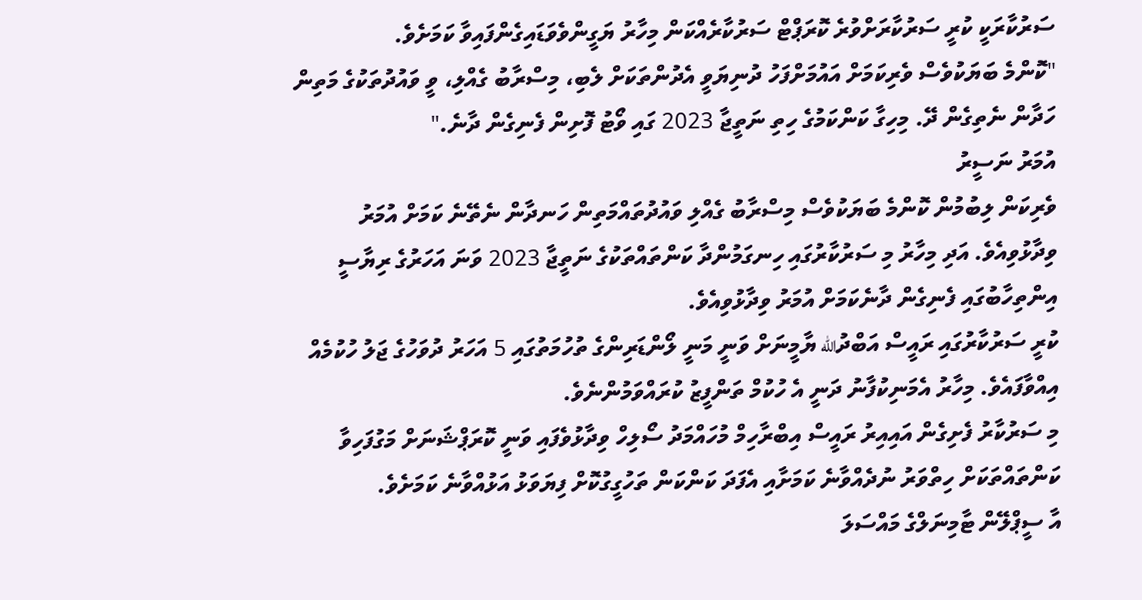ސަރުކާރަކީ ކުރީ ސަރުކާރަށްވުރެ ކޮރަޕްޓް ސަރުކާރެއްކަން މިހާރު ޔަގީންވެވަޑައިގެންފައިވާ ކަމަށެވެ.
"ކޮންމެ ބަޔަކުވެސް ވެރިކަމަށް އައުމަށްފަހު ދުނިޔަވީ އެދުންތަކަށް ލެބި، މިސްރާބު ގެއްލި، ވީ ވައުދުތަކުގެ މަތިން ހަދާން ނެތިގެން ދޭ. މިހިގާ ކަންކަމުގެ ހިތި ނަތީޖާ 2023 ގައި ވޯޓު ފޮށިން ފެނިގެން ދާނެ."
އުމަރު ނަސީރު
ވެރިކަން ލިބުމުން ކޮންމެ ބަޔަކުވެސް މިސްރާބު ގެއްލި ވައުދުތައްމަތިން ހަނދާން ނެތޭނެ ކަމަށް އުމަރު ވިދާޅުވިއެވެ. އަދި މިހާރު މި ސަރުކާރުގައި ހިނގަމުންދާ ކަންތައްތަކުގެ ނަތީޖާ 2023 ވަނަ އަހަރުގެ ރިޔާސީ އިންތިހާބުގައި ފެނިގެން ދާނެކަމަށް އުމަރު ވިދާޅުވިއެވެ.
ކުރީ ސަރުކާރުގައި ރައީސް އަބްދުالله ޔާމީނަށް ވަނީ މަނީ ލޯންޑަރިންގެ ތުހުމަތުގައި 5 އަހަރު ދުވަހުގެ ޖަލު ހުކުމެއް އިއްވާފައެވެ. މިހާރު އެމަނިކުފާނު ދަނީ އެ ހުކުމް ތަންފީޒު ކުރައްވަމުންނެވެ.
މި ސަރުކާރު ފެށިގެން އައިއިރު ރައީސް އިބްރާހިމް މުހައްމަދު ސޯލިހް ވިދާޅުވެފައި ވަނީ ކޮރަޕްޝަނަށް މަގުފަހިވާ ކަންތައްތަކަށް ހިތްވަރު ނުދެއްވާނެ ކަމަށާއި އެފަދަ ކަންކަން ތަހުގީގުކޮށް ފިޔަވަޅު އަޅުއްވާނެ ކަމަށެވެ.
އާ ސީޕްލޭން ޓާމިނަލްގެ މައްސަލަ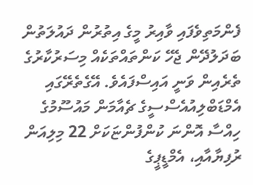ފެންމަތިވެފައި ވާއިރު މީގެ އިތުރުން ދައުލަތުން ބަދަލުދޭން ޖެހޭ ކަންތައްތަކެއް މިސަރުކާރުގެ ތެރެއިން ވަނީ އައިސްފައެވެ. އޭގެތެރޭގައި އެމްޑަބްލިއުއެސްސީގެ ޗެއާމަން މައުސޫމުގެ ހިއްސާ އޮންނަ ކުންފުންޏަކަށް 22 މިލިއަން ރުފިޔާއާއި، އެމްޑީޕީގެ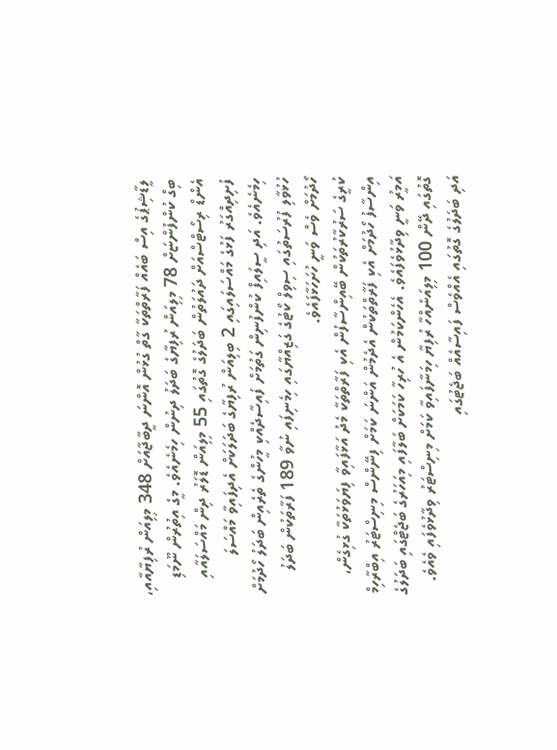ލީޑާޝިޕުގެ އިސް ބައެއް ފަރާތްތަކާ ގާތް ގުޅުން އޮންނަ ދީބާޖާއަށް 348 މިލިއަން ރުފިޔާއާއި، ބިގް ކުންފުންޏަށް 78 މިލިއަން ރުފިޔާގެ ބަދަލު ދިނުން ހިމެނެއެވެ. މީގެ އިތުރުން ނޫމަޑި އެންޑް ރިސޯޓްސްއަށް ދައުލަތުން ބަދަލުގެ ގޮތުގައި 55 މިލިއަން ޑޮލަރު ދިން މައްސަލައާއި ފުށިދިއްގަރު ފަޅުގެ މައްސަލައިގައި 2 ބިލިއަން ރުފިޔާގެ ބަދަލަކަށް އެދިފައިވާ މައްސަލަ ހިމެނެއެވެ. އަދި ސީލައިފް ކުންފުނިން ގަތުމަށް ފައިސާދެއްކި މީހުންގެ ތެރެއިން ބަދަލު ހޯދުމަށް ހުޅުވާލި ފުރުސަތުގައި ސިވިލް ކޯޓުގެ ގަޒިއްޔާގައި ހިމެނިފައި ނުވާ 189 ފަރާތަކުން ބަދަލު ހޯދުމަށް ވެސް ވަނީ ހުށަހަޅާފައެވެ.
ކުރީގެ ސަރުކާރުތަކުން ބޭއިންސާފުން އެކި ފަރާތްތަކާ މެދު އަޅާފައިވާ ފިޔަވަޅުތަކާ ގުޅިގެން، އިންސާފު ހޯދުމަށް އެކި ފަރާތްތަކުން އެދެމުން އަންނަ ކަމަށް ފިނޭންސް މިނިސްޓަރު އިބްރާހިމް އަމީރު ވަނީ ވިދާޅުވެފައެވެ. އެހެންކަމުން އެ ހުރިހާ ކަމަކަށް ބަލާފައި މިއަހަރުގެ ބަޖެޓްގައި ބަދަލުގެ ގޮތުގައި ދޭން 100 މިލިއަނެއްހާ ރުފިޔާ ހިމަނާފައިވާ ކަމަށް މިނިސްޓަރު ވިދާޅުވެފައި ވެއެވެ. އަދި ބަދަލުގެ ގޮތުގައި އެއްވެސް ފައިސާއެއް ބަޖެޓުގައި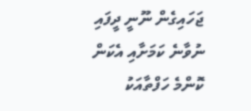ޖަހައިގެން ނޫނީ ދީފައި ނުވާނެ ކަމަށާއި އެކަން ކޮންމެ ހަފްތާއަކު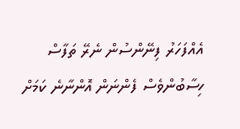އެއްފަހަރު ފިނޭންސުން ނެރޭ ތަފާސް ހިސާބުންވެސް ފެންނަން އޮންނާނެ ކަމަށް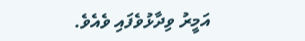އަމީރު ވިދާޅުވެފައި ވެއެވެ.